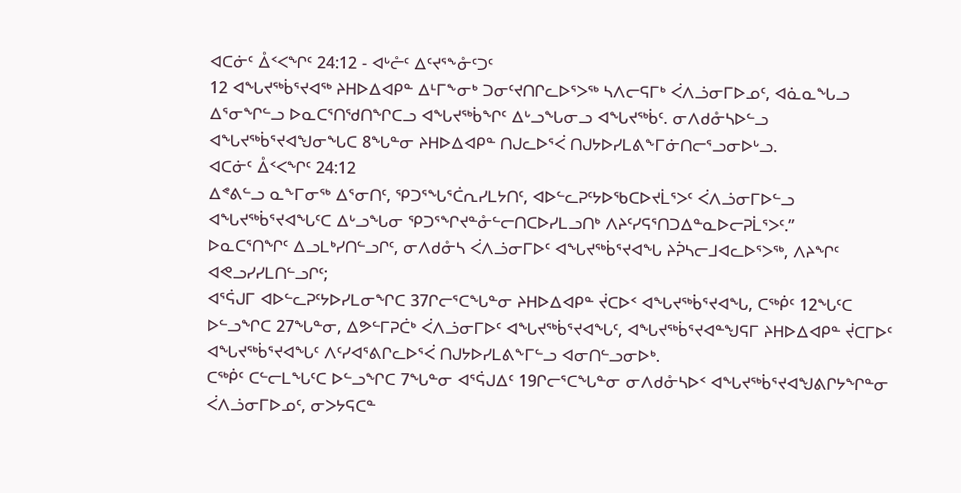ᐊᑕᓃᑦ ᐂᑉᐸᖏᑦ 24:12 - ᐊᒡᓔᑦ ᐃᑦᔪᕐᖕᓁᑦᑐᑦ
12 ᐊᖓᔪᖅᑳᕐᔪᐊᖅ ᔨᕼᐅᐃᐊᑭᓐ ᐃᒻᒥᖕᓂᒃ ᑐᓂᑦᔪᑎᒋᓚᐅᕐᐳᖅ ᓴᐱᓕᕋᒥᒃ ᐹᐱᓘᓂᒥᐅᓄᑦ, ᐊᓈᓇᖓᓗ ᐃᕐᓂᖏᓪᓗ ᐅᓇᑕᕐᑎᖁᑎᖏᑕᓗ ᐊᖓᔪᖅᑳᖏᑦ ᐃᒡᓗᖓᓂᓗ ᐊᖓᔪᖅᑳᑦ. ᓂᐱᑯᓁᓴᐅᓪᓗ ᐊᖓᔪᖅᑳᕐᔪᐊᖑᓂᖓᑕ 8ᖓᓐᓂ ᔨᕼᐅᐃᐊᑭᓐ ᑎᒍᓚᐅᕐᐹ ᑎᒍᔭᐅᓯᒪᕕᖕᒥᓃᑎᓕᕐᓗᓂᐅᒡᓗ.
ᐊᑕᓃᑦ ᐂᑉᐸᖏᑦ 24:12
ᐃᕝᕕᓪᓗ ᓇᖕᒥᓂᖅ ᐃᕐᓂᑎᑦ, ᕿᑐᕐᖓᕐᑖᕆᓯᒪᔭᑎᑦ, ᐊᐅᓪᓚᕈᑦᔭᐅᖃᑕᐅᔪᒫᕐᐳᑦ ᐹᐱᓘᓂᒥᐅᓪᓗ ᐊᖓᔪᖅᑳᕐᔪᐊᖓᑦᑕ ᐃᒡᓗᖓᓂ ᕿᑐᕐᖏᔪᓐᓁᓪᓕᑎᑕᐅᓯᒪᓗᑎᒃ ᐱᔨᑦᓯᕋᕐᑎᑐᐃᓐᓇᐅᓕᕈᒫᕐᐳᑦ.”
ᐅᓇᑕᕐᑎᖏᑦ ᐃᓗᒪᒃᓯᑎᓪᓗᒋᑦ, ᓂᐱᑯᓁᓴ ᐹᐱᓘᓂᒥᐅᑦ ᐊᖓᔪᖅᑳᕐᔪᐊᖓ ᔨᕉᓴᓕᒧᐊᓚᐅᕐᐳᖅ, ᐱᔨᖏᑦ ᐊᕙᓗᓯᓯᒪᑎᓪᓗᒋᑦ;
ᐊᕐᕌᒍᒥ ᐊᐅᓪᓚᕈᑦᔭᐅᓯᒪᓂᖏᑕ 37ᒋᓕᕐᑕᖓᓐᓂ ᔨᕼᐅᐃᐊᑭᓐ ᔫᑕᐅᑉ ᐊᖓᔪᖅᑳᕐᔪᐊᖓ, ᑕᖅᑮᑦ 12ᖓᑦᑕ ᐅᓪᓗᖏᑕ 27ᖓᓐᓂ, ᐃᕗᓪᒥᕈᑖᒃ ᐹᐱᓘᓂᒥᐅᑦ ᐊᖓᔪᖅᑳᕐᔪᐊᖓᑦ, ᐊᖓᔪᖅᑳᕐᔪᐊᓐᖑᕋᒥ ᔨᕼᐅᐃᐊᑭᓐ ᔫᑕᒥᐅᑦ ᐊᖓᔪᖅᑳᕐᔪᐊᖓᑦ ᐱᑦᓯᐊᕐᕕᒋᓚᐅᕐᐹ ᑎᒍᔭᐅᓯᒪᕕᖕᒥᓪᓗ ᐊᓂᑎᓪᓗᓂᐅᒃ.
ᑕᖅᑮᑦ ᑕᓪᓕᒪᖓᑦᑕ ᐅᓪᓗᖏᑕ 7ᖓᓐᓂ ᐊᕐᕌᒍᐃᑦ 19ᒋᓕᕐᑕᖓᓐᓂ ᓂᐱᑯᓁᓴᐅᑉ ᐊᖓᔪᖅᑳᕐᔪᐊᖑᕕᒋᔭᖏᓐᓂ ᐹᐱᓘᓂᒥᐅᓄᑦ, ᓂᐳᔭᕋᑕᓐ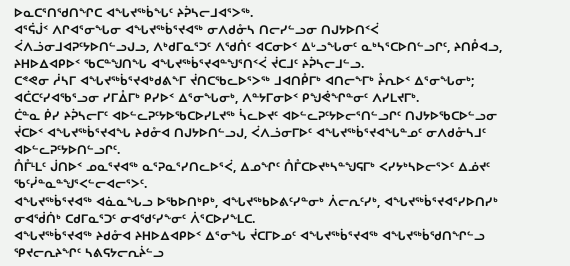ᐅᓇᑕᕐᑎᖁᑎᖏᑕ ᐊᖓᔪᖅᑳᖓᑦ ᔨᕉᓴᓕᒧᐊᕐᐳᖅ.
ᐊᕐᕌᒎᑉ ᐱᒋᐊᕐᓂᖓᓂ ᐊᖓᔪᖅᑳᕐᔪᐊᖅ ᓂᐱᑯᓁᓴ ᑎᓕᓯᓪᓗᓂ ᑎᒍᔭᐅᑎᑉᐹ ᐹᐱᓘᓂᒧᐊᕈᑦᔭᐅᑎᓪᓗᒍᓗ, ᐱᒃᑯᒥᓇᕐᑐᑦ ᐱᖁᑏᑦ ᐊᑕᓂᐅᑉ ᐃᒡᓗᖓᓂᑦ ᓇᒃᓴᕐᑕᐅᑎᓪᓗᒋᑦ, ᔨᑎᑬᐊᓗ, ᔨᕼᐅᐃᐊᑭᐅᑉ ᖃᑕᓐᖑᑎᖓ ᐊᖓᔪᖅᑳᕐᔪᐊᓐᖑᕐᑎᑉᐹ ᔫᑕᒧᑦ ᔨᕉᓴᓕᒧᓪᓗ.
ᑕᕝᕙᓂ ᓲᓴᒥ ᐊᖓᔪᖅᑳᕐᔪᐊᒃᑯᕕᖕᒥ ᔫᑎᑕᖃᓚᐅᕐᐳᖅ ᒧᐊᑎᑬᒥᒃ ᐊᑎᓕᖕᒥᒃ ᔧᕆᐅᑉ ᐃᕐᓂᖓᓂᒃ; ᐊᑖᑕᑦᓯᐊᖃᕐᓗᓂ ᓯᒥᐂᒥᒃ ᑭᓯᐅᑉ ᐃᕐᓂᖓᓂᒃ, ᐱᓐᔭᒥᓂᐅᑉ ᑭᖑᕚᖏᓐᓂᑦ ᐱᓯᒪᔪᒥᒃ.
ᑖᓐᓇ ᑮᓯ ᔨᕉᓴᓕᒥᑦ ᐊᐅᓪᓚᕈᑦᔭᐅᖃᑕᐅᓯᒪᔪᖅ ᓵᓚᐅᔪᑦ ᐊᐅᓪᓚᕈᑦᔭᐅᓕᕐᑎᓪᓗᒋᑦ ᑎᒍᔭᐅᖃᑕᐅᓪᓗᓂ ᔫᑕᐅᑉ ᐊᖓᔪᖅᑳᕐᔪᐊᖓ ᔨᑯᓁᐊ ᑎᒍᔭᐅᑎᓪᓗᒍ, ᐹᐱᓘᓂᒥᐅᑦ ᐊᖓᔪᖅᑳᕐᔪᐊᖓᓐᓄᑦ ᓂᐱᑯᓁᓴᒧᑦ ᐊᐅᓪᓚᕈᑦᔭᐅᑎᓪᓗᒋᑦ.
ᑍᒤᒻᒪᑦ ᒎᑎᐅᑉ ᓄᓇᕐᔪᐊᖅ ᓇᕐᕈᓇᕐᓯᑎᓚᐅᕐᐹ, ᐃᓄᖏᑦ ᑍᒤᑕᐅᔪᒃᓴᓐᖑᕋᒥᒃ ᐸᓯᔭᒃᓴᐅᓕᕐᐳᑦ ᐃᓅᔪᑦ ᖃᑦᓰᓐᓇᓐᖑᕐᐸᓪᓕᐊᓕᕐᐳᑦ.
ᐊᖓᔪᖅᑳᕐᔪᐊᖅ ᐊᓈᓇᖓᓗ ᐅᖃᐅᑎᒃᑭᒃ, ᐊᖓᔪᖅᑲᐅᕕᑦᓯᓐᓂᒃ ᐲᓕᕆᑦᓯᒃ, ᐊᖓᔪᖅᑳᕐᔪᐊᕐᓯᐅᑎᓯᒃ ᓂᐊᖂᑏᒃ ᑕᑯᒥᓇᕐᑐᑦ ᓂᐊᖁᑦᓯᖕᓂᑦ ᐲᕐᑕᐅᓯᖕᒪᑕ.
ᐊᖓᔪᖅᑳᕐᔪᐊᖅ ᔨᑯᓁᐊ ᔨᕼᐅᐃᐊᑭᐅᑉ ᐃᕐᓂᖓ ᔫᑕᒥᐅᓄᑦ ᐊᖓᔪᖅᑳᕐᔪᐊᖅ ᐊᖓᔪᖅᑳᖁᑎᖏᓪᓗ ᕿᔪᓕᕆᔨᖏᑦ ᓴᕕᕋᔭᓕᕆᔩᓪᓗ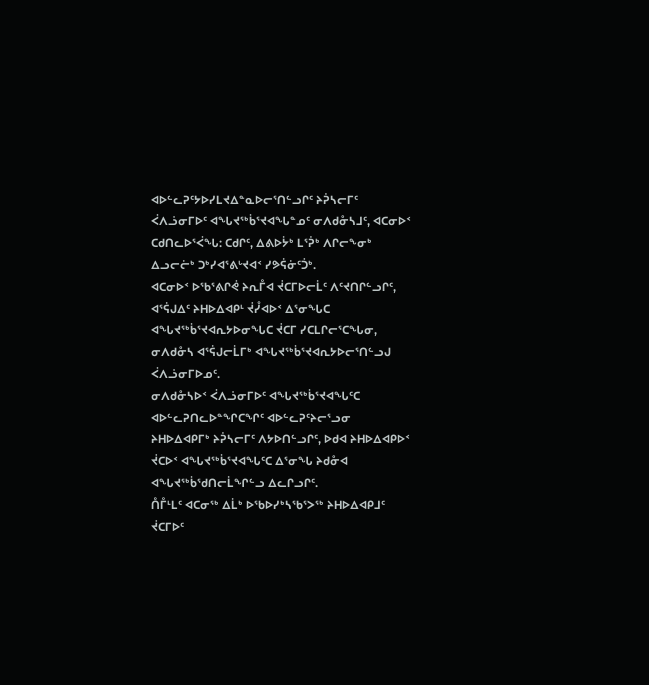ᐊᐅᓪᓚᕈᑦᔭᐅᓯᒪᔪᐃᓐᓇᐅᓕᕐᑎᓪᓗᒋᑦ ᔨᕉᓴᓕᒥᑦ ᐹᐱᓘᓂᒥᐅᑦ ᐊᖓᔪᖅᑳᕐᔪᐊᖓᓐᓄᑦ ᓂᐱᑯᓁᓴᒧᑦ, ᐊᑕᓂᐅᑉ ᑕᑯᑎᓚᐅᕐᐹᖓ: ᑕᑯᒋᑦ, ᐃᕕᐅᔮᒃ ᒪᕐᕉᒃ ᐱᒋᓕᖕᓂᒃ ᐃᓗᓕᓖᒃ ᑐᒃᓯᐊᕐᕕᒡᔪᐊᑉ ᓯᕗᕌᓃᑦᑑᒃ.
ᐊᑕᓂᐅᑉ ᐅᖃᕐᕕᒋᕚ ᔨᕆᒤᐊ ᔫᑕᒥᐅᓕᒫᑦ ᐱᑦᔪᑎᒋᓪᓗᒋᑦ, ᐊᕐᕌᒍᐃᑦ ᔨᕼᐅᐃᐊᑭᒻ ᔫᓮᐊᐅᑉ ᐃᕐᓂᖓᑕ ᐊᖓᔪᖅᑳᕐᔪᐊᕆᔭᐅᓂᖓᑕ ᔫᑕᒥ ᓯᑕᒪᒋᓕᕐᑕᖓᓂ, ᓂᐱᑯᓁᓴ ᐊᕐᕌᒍᓕᒫᒥᒃ ᐊᖓᔪᖅᑳᕐᔪᐊᕆᔭᐅᓕᕐᑎᓪᓗᒍ ᐹᐱᓘᓂᒥᐅᓄᑦ.
ᓂᐱᑯᓁᓴᐅᑉ ᐹᐱᓘᓂᒥᐅᑦ ᐊᖓᔪᖅᑳᕐᔪᐊᖓᑦᑕ ᐊᐅᓪᓚᕈᑎᓚᐅᓐᖏᑕᖏᑦ ᐊᐅᓪᓚᕈᑦᔨᓕᕐᓗᓂ ᔨᕼᐅᐃᐊᑭᒥᒃ ᔨᕉᓴᓕᒥᑦ ᐱᔭᐅᑎᓪᓗᒋᑦ, ᐅᑯᐊ ᔨᕼᐅᐃᐊᑭᐅᑉ ᔫᑕᐅᑉ ᐊᖓᔪᖅᑳᕐᔪᐊᖓᑦᑕ ᐃᕐᓂᖓ ᔨᑯᓁᐊ ᐊᖓᔪᖅᑳᖁᑎᓕᒫᖏᓪᓗ ᐃᓚᒋᓗᒋᑦ.
ᑍᒤᒻᒪᑦ ᐊᑕᓂᖅ ᐃᒫᒃ ᐅᖃᐅᓯᒃᓴᖃᕐᐳᖅ ᔨᕼᐅᐃᐊᑭᒧᑦ ᔫᑕᒥᐅᑦ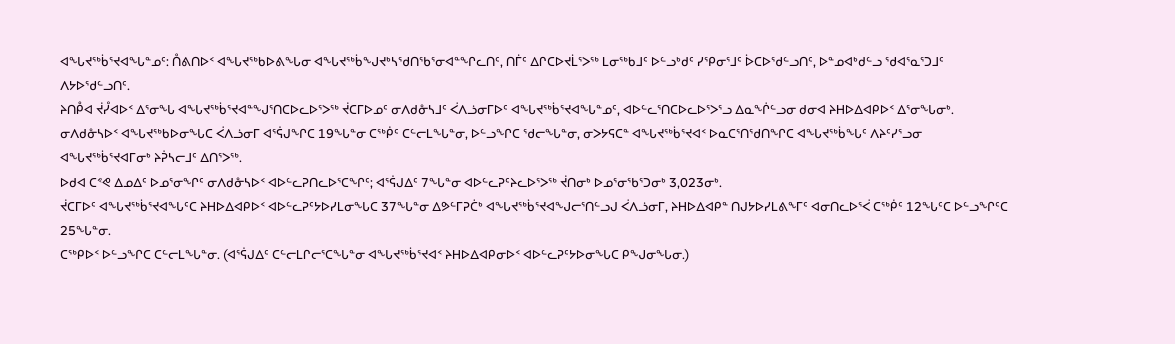ᐊᖓᔪᖅᑳᕐᔪᐊᖓᓐᓄᑦ: ᑍᕕᑎᐅᑉ ᐊᖓᔪᖅᑲᐅᕕᖓᓂ ᐊᖓᔪᖅᑳᖑᔪᒃᓴᖁᑎᖃᕐᓂᐊᓐᖏᓚᑎᑦ, ᑎᒦᑦ ᐃᒋᑕᐅᔪᒫᕐᐳᖅ ᒪᓂᖅᑲᒧᑦ ᐅᓪᓗᒃᑯᑦ ᓯᕿᓂᕐᒧᑦ ᐆᑕᐅᖁᓪᓗᑎᑦ, ᐅᓐᓄᐊᒃᑯᓪᓗ ᖁᐊᕐᓇᕐᑐᒧᑦ ᐱᔭᐅᖁᓪᓗᑎᑦ.
ᔨᑎᑬᐊ ᔫᓮᐊᐅᑉ ᐃᕐᓂᖓ ᐊᖓᔪᖅᑳᕐᔪᐊᓐᖑᕐᑎᑕᐅᓚᐅᕐᐳᖅ ᔫᑕᒥᐅᓄᑦ ᓂᐱᑯᓁᓴᒧᑦ ᐹᐱᓘᓂᒥᐅᑦ ᐊᖓᔪᖅᑳᕐᔪᐊᖓᓐᓄᑦ, ᐊᐅᓪᓚᕐᑎᑕᐅᓚᐅᕐᐳᕐᓗ ᐃᓇᖐᓪᓗᓂ ᑯᓂᐊ ᔨᕼᐅᐃᐊᑭᐅᑉ ᐃᕐᓂᖓᓂᒃ.
ᓂᐱᑯᓁᓴᐅᑉ ᐊᖓᔪᖅᑲᐅᓂᖓᑕ ᐹᐱᓘᓂᒥ ᐊᕐᕌᒍᖏᑕ 19ᖓᓐᓂ ᑕᖅᑮᑦ ᑕᓪᓕᒪᖓᓐᓂ, ᐅᓪᓗᖏᑕ ᖁᓕᖓᓐᓂ, ᓂᐳᔭᕋᑕᓐ ᐊᖓᔪᖅᑳᕐᔪᐊᑉ ᐅᓇᑕᕐᑎᖁᑎᖏᑕ ᐊᖓᔪᖅᑳᖓᑦ ᐱᔨᑦᓯᕐᓗᓂ ᐊᖓᔪᖅᑳᕐᔪᐊᒥᓂᒃ ᔨᕉᓴᓕᒧᑦ ᐃᑎᕐᐳᖅ.
ᐅᑯᐊ ᑕᕝᕙ ᐃᓄᐃᑦ ᐅᓄᕐᓂᖏᑦ ᓂᐱᑯᓁᓴᐅᑉ ᐊᐅᓪᓚᕈᑎᓚᐅᕐᑕᖏᑦ; ᐊᕐᕌᒍᐃᑦ 7ᖓᓐᓂ ᐊᐅᓪᓚᕈᑦᔨᓚᐅᕐᐳᖅ ᔫᑎᓂᒃ ᐅᓄᕐᓂᖃᕐᑐᓂᒃ 3,023ᓂᒃ.
ᔫᑕᒥᐅᑦ ᐊᖓᔪᖅᑳᕐᔪᐊᖓᑦᑕ ᔨᕼᐅᐃᐊᑭᐅᑉ ᐊᐅᓪᓚᕈᑦᔭᐅᓯᒪᓂᖓᑕ 37ᖓᓐᓂ ᐃᕗᓪᒥᕈᑖᒃ ᐊᖓᔪᖅᑳᕐᔪᐊᖑᓕᕐᑎᓪᓗᒍ ᐹᐱᓘᓂᒥ, ᔨᕼᐅᐃᐊᑭᓐ ᑎᒍᔭᐅᓯᒪᕕᖕᒥᑦ ᐊᓂᑎᓚᐅᕐᐹ ᑕᖅᑮᑦ 12ᖓᑦᑕ ᐅᓪᓗᖏᑦᑕ 25ᖓᓐᓂ.
ᑕᖅᑭᐅᑉ ᐅᓪᓗᖏᑕ ᑕᓪᓕᒪᖓᓐᓂ. (ᐊᕐᕌᒍᐃᑦ ᑕᓪᓕᒪᒋᓕᕐᑕᖓᓐᓂ ᐊᖓᔪᖅᑳᕐᔪᐊᑉ ᔨᕼᐅᐃᐊᑭᓂᐅᑉ ᐊᐅᓪᓚᕈᑦᔭᐅᓂᖓᑕ ᑭᖑᓂᖓᓂ.)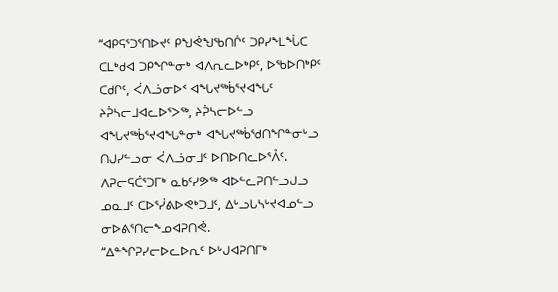“ᐊᑭᕋᕐᑐᕐᑎᐅᔪᑦ ᑭᖑᕚᖑᖃᑎᒌᑦ ᑐᑭᓯᖕᒪᖔᑕ ᑕᒪᒃᑯᐊ ᑐᑭᖏᓐᓂᒃ ᐊᐱᕆᓚᐅᒃᑭᑦ, ᐅᖃᐅᑎᒃᑭᑦ ᑕᑯᒋᑦ, ᐹᐱᓘᓂᐅᑉ ᐊᖓᔪᖅᑳᕐᔪᐊᖓᑦ ᔨᕉᓴᓕᒧᐊᓚᐅᕐᐳᖅ, ᔨᕉᓴᓕᐅᓪᓗ ᐊᖓᔪᖅᑳᕐᔪᐊᖓᓐᓂᒃ ᐊᖓᔪᖅᑳᖁᑎᖏᓐᓂᒡᓗ ᑎᒍᓯᓪᓗᓂ ᐹᐱᓘᓂᒧᑦ ᐅᑎᐅᑎᓚᐅᕐᐰᑦ.
ᐱᕈᓕᕋᑖᕐᑐᒥᒃ ᓇᑲᑦᓯᕗᖅ ᐊᐅᓪᓚᕈᑎᓪᓗᒍᓗ ᓄᓇᒧᑦ ᑕᐅᕐᓰᕕᐅᕙᒃᑐᒧᑦ, ᐃᒡᓗᒐᓴᒡᔪᐊᓄᓪᓗ ᓂᐅᕕᕐᑎᓕᖕᓄᐊᕈᑎᕚ.
“ᐃᓐᖏᕈᓯᓕᐅᓚᐅᕆᑦ ᐅᒡᒍᐊᕈᑎᒥᒃ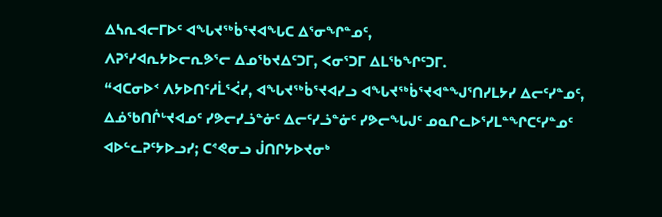ᐃᓴᕆᐊᓕᒥᐅᑦ ᐊᖓᔪᖅᑳᕐᔪᐊᖓᑕ ᐃᕐᓂᖏᓐᓄᑦ,
ᐱᕈᕐᓯᐊᕆᔭᐅᓕᕆᕗᕐᓕ ᐃᓄᖃᔪᐃᑦᑐᒥ, ᐸᓂᕐᑐᒥ ᐃᒪᖃᖏᑦᑐᒥ.
“ᐊᑕᓂᐅᑉ ᐱᔭᐅᑎᑦᓱᒫᕐᐹᓯ, ᐊᖓᔪᖅᑳᕐᔪᐊᓯᓗ ᐊᖓᔪᖅᑳᕐᔪᐊᓐᖑᕐᑎᓯᒪᔭᓯ ᐃᓕᑦᓯᓐᓄᑦ, ᐃᓅᖃᑎᒌᒡᔪᐊᓄᑦ ᓯᕗᓕᓯᓘᓐᓃᑦ ᐃᓕᑦᓯᓘᓐᓃᑦ ᓯᕗᓕᖓᒍᑦ ᓄᓇᒋᓚᐅᕐᓯᒪᓐᖏᑕᑦᓯᓐᓄᑦ ᐊᐅᓪᓚᕈᑦᔭᐅᓗᓯ; ᑕᕝᕙᓂᓗ ᒎᑎᒋᔭᐅᔪᓂᒃ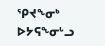ᕿᔪᖕᓂᒃ ᐅᔭᕋᖕᓂᒡᓗ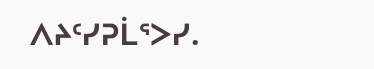ᐱᔨᑦᓯᕈᒫᕐᐳᓯ.